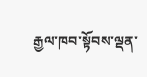རྒྱལ་ཁབ་སྟོབས་ལྡན་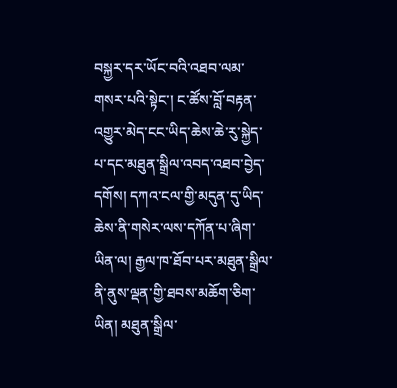བསྐྱར་དར་ཡོང་བའི་འཐབ་ལམ་གསར་པའི་སྟེང་། ང་ཚོས་བློ་བརྟན་འགྱུར་མེད་ངང་ཡིད་ཆེས་ཆེ་རུ་སྐྱེད་པ་དང་མཐུན་སྒྲིལ་འབད་འཐབ་བྱེད་དགོས། དཀའ་ངལ་གྱི་མདུན་དུ་ཡིད་ཆེས་ནི་གསེར་ལས་དཀོན་པ་ཞིག་ཡིན་ལ། རྒྱལ་ཁ་ཐོབ་པར་མཐུན་སྒྲིལ་ནི་ནུས་ལྡན་གྱི་ཐབས་མཆོག་ཅིག་ཡིན། མཐུན་སྒྲིལ་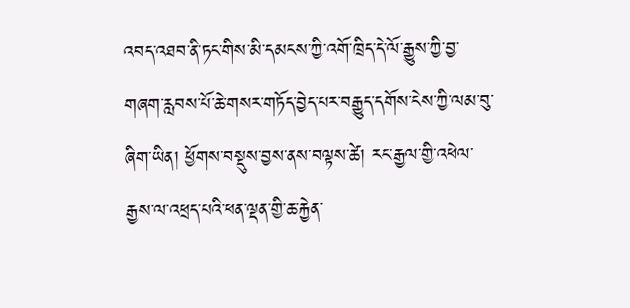འབད་འཐབ་ནི་ཏང་གིས་མི་དམངས་ཀྱི་འགོ་ཁྲིད་དེ་ལོ་རྒྱུས་ཀྱི་བྱ་གཞག་རླབས་པོ་ཆེ་གསར་གཏོད་བྱེད་པར་བརྒྱུད་དགོས་ངེས་ཀྱི་ལམ་བུ་ཞིག་ཡིན། ཕྱོགས་བསྡུས་བྱས་ནས་བལྟས་ཚེ། རང་རྒྱལ་གྱི་འཕེལ་རྒྱས་ལ་འཕྲད་པའི་ཕན་ལྡན་གྱི་ཆ་རྐྱེན་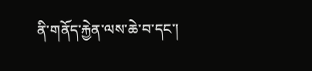ནི་གནོད་རྐྱེན་ལས་ཆེ་བ་དང་།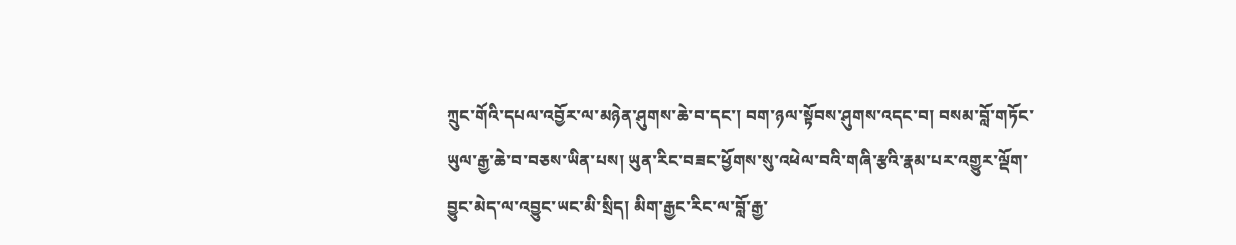ཀྲུང་གོའི་དཔལ་འབྱོར་ལ་མཉེན་ཤུགས་ཆེ་བ་དང་། བག་ཉལ་སྟོབས་ཤུགས་འདང་བ། བསམ་བློ་གཏོང་ཡུལ་རྒྱ་ཆེ་བ་བཅས་ཡིན་པས། ཡུན་རིང་བཟང་ཕྱོགས་སུ་འཕེལ་བའི་གཞི་རྩའི་རྣམ་པར་འགྱུར་ལྡོག་བྱུང་མེད་ལ་འབྱུང་ཡང་མི་སྲིད། མིག་རྒྱང་རིང་ལ་བློ་རྒྱ་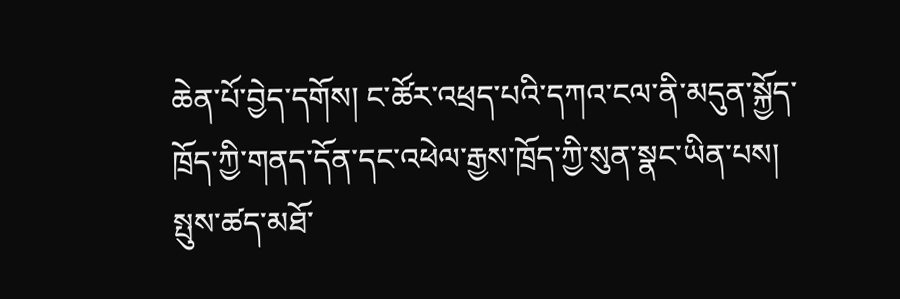ཆེན་པོ་བྱེད་དགོས། ང་ཚོར་འཕྲད་པའི་དཀའ་ངལ་ནི་མདུན་སྐྱོད་ཁྲོད་ཀྱི་གནད་དོན་དང་འཕེལ་རྒྱས་ཁྲོད་ཀྱི་སུན་སྣང་ཡིན་པས། སྤུས་ཚད་མཐོ་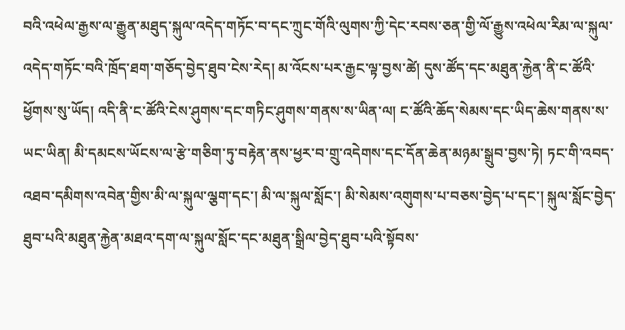བའི་འཕེལ་རྒྱས་ལ་རྒྱུན་མཐུད་སྐུལ་འདེད་གཏོང་བ་དང་ཀྲུང་གོའི་ལུགས་ཀྱི་དེང་རབས་ཅན་གྱི་ལོ་རྒྱུས་འཕེལ་རིམ་ལ་སྐུལ་འདེད་གཏོང་བའི་ཁྲོད་ཐག་གཅོད་བྱེད་ཐུབ་ངེས་རེད། མ་འོངས་པར་རྒྱང་ལྟ་བྱས་ཚེ། དུས་ཚོད་དང་མཐུན་རྐྱེན་ནི་ང་ཚོའི་ཕྱོགས་སུ་ཡོད། འདི་ནི་ང་ཚོའི་ངེས་ཤུགས་དང་གཏིང་ཤུགས་གནས་ས་ཡིན་ལ། ང་ཚོའི་ཆོད་སེམས་དང་ཡིད་ཆེས་གནས་ས་ཡང་ཡིན། མི་དམངས་ཡོངས་ལ་རྩེ་གཅིག་ཏུ་བརྟེན་ནས་ཕྱར་བ་གྲུ་འདེགས་དང་དོན་ཆེན་མཉམ་སྒྲུབ་བྱས་ཏེ། ཏང་གི་འབད་འཐབ་དམིགས་འབེན་གྱིས་མི་ལ་སྐུལ་ལྕག་དང་། མི་ལ་སྐུལ་སློང་། མི་སེམས་འགུགས་པ་བཅས་བྱེད་པ་དང་། སྐུལ་སློང་བྱེད་ཐུབ་པའི་མཐུན་རྐྱེན་མཐའ་དག་ལ་སྐུལ་སློང་དང་མཐུན་སྒྲིལ་བྱེད་ཐུབ་པའི་སྟོབས་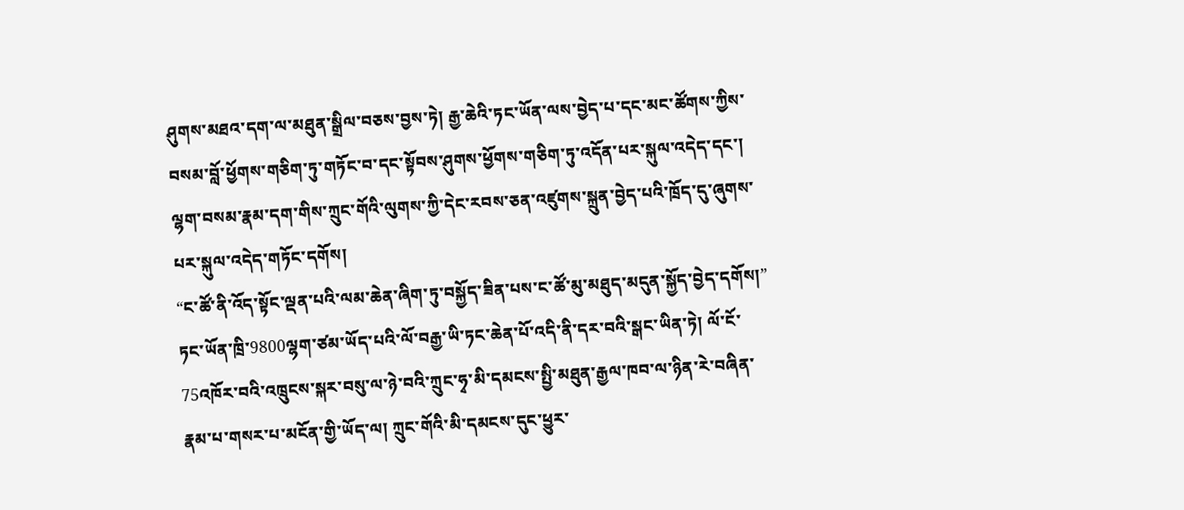ཤུགས་མཐའ་དག་ལ་མཐུན་སྒྲིལ་བཅས་བྱས་ཏེ། རྒྱ་ཆེའི་ཏང་ཡོན་ལས་བྱེད་པ་དང་མང་ཚོགས་ཀྱིས་བསམ་བློ་ཕྱོགས་གཅིག་ཏུ་གཏོང་བ་དང་སྟོབས་ཤུགས་ཕྱོགས་གཅིག་ཏུ་འདོན་པར་སྐུལ་འདེད་དང་། ལྷག་བསམ་རྣམ་དག་གིས་ཀྲུང་གོའི་ལུགས་ཀྱི་དེང་རབས་ཅན་འཛུགས་སྐྲུན་བྱེད་པའི་ཁྲོད་དུ་ཞུགས་པར་སྐུལ་འདེད་གཏོང་དགོས།
“ང་ཚོ་ནི་འོད་སྟོང་ལྡན་པའི་ལམ་ཆེན་ཞིག་ཏུ་བསྐྱོད་ཟིན་པས་ང་ཚོ་མུ་མཐུད་མདུན་སྐྱོད་བྱེད་དགོས།” ཏང་ཡོན་ཁྲི་9800ལྷག་ཙམ་ཡོད་པའི་ལོ་བརྒྱ་ཡི་ཏང་ཆེན་པོ་འདི་ནི་དར་བའི་སྒང་ཡིན་ཏེ། ལོ་ངོ་75འཁོར་བའི་འཁྲུངས་སྐར་བསུ་ལ་ཉེ་བའི་ཀྲུང་ཧྭ་མི་དམངས་སྤྱི་མཐུན་རྒྱལ་ཁབ་ལ་ཉིན་རེ་བཞིན་རྣམ་པ་གསར་པ་མངོན་གྱི་ཡོད་ལ། ཀྲུང་གོའི་མི་དམངས་དུང་ཕྱུར་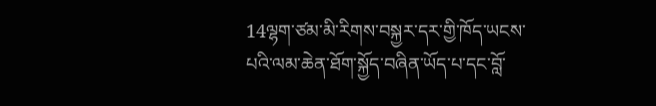14ལྷག་ཙམ་མི་རིགས་བསྐྱར་དར་གྱི་ཁོད་ཡངས་པའི་ལམ་ཆེན་ཐོག་སྐྱོད་བཞིན་ཡོད་པ་དང་བློ་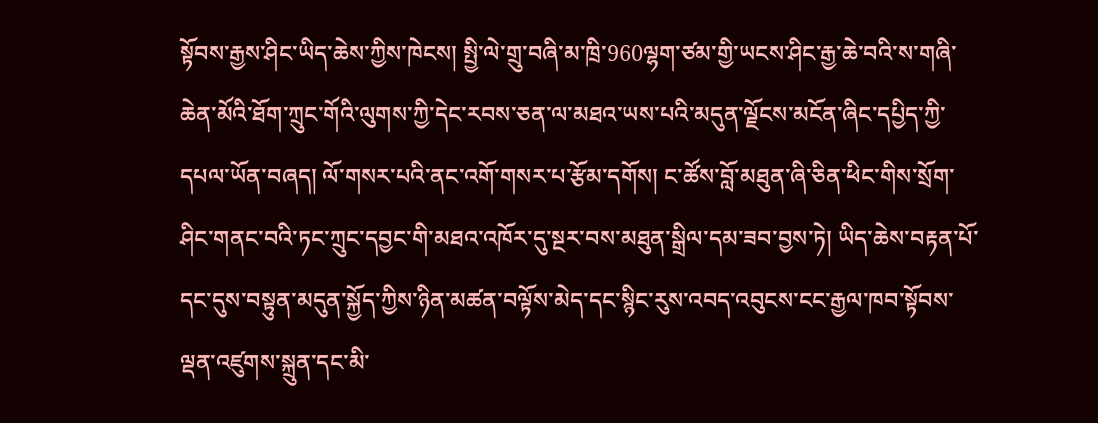སྟོབས་རྒྱས་ཤིང་ཡིད་ཆེས་ཀྱིས་ཁེངས། སྤྱི་ལེ་གྲུ་བཞི་མ་ཁྲི་960ལྷག་ཙམ་གྱི་ཡངས་ཤིང་རྒྱ་ཆེ་བའི་ས་གཞི་ཆེན་མོའི་ཐོག་ཀྲུང་གོའི་ལུགས་ཀྱི་དེང་རབས་ཅན་ལ་མཐའ་ཡས་པའི་མདུན་ལྗོངས་མངོན་ཞིང་དཔྱིད་ཀྱི་དཔལ་ཡོན་བཞད། ལོ་གསར་པའི་ནང་འགོ་གསར་པ་རྩོམ་དགོས། ང་ཚོས་བློ་མཐུན་ཞི་ཅིན་ཕིང་གིས་སྲོག་ཤིང་གནང་བའི་ཏང་ཀྲུང་དབྱང་གི་མཐའ་འཁོར་དུ་སྔར་བས་མཐུན་སྒྲིལ་དམ་ཟབ་བྱས་ཏེ། ཡིད་ཆེས་བརྟན་པོ་དང་དུས་བསྟུན་མདུན་སྐྱོད་ཀྱིས་ཉིན་མཚན་བལྟོས་མེད་དང་སྙིང་རུས་འབད་འབུངས་ངང་རྒྱལ་ཁབ་སྟོབས་ལྡན་འཛུགས་སྐྲུན་དང་མི་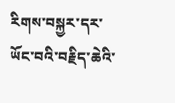རིགས་བསྐྱར་དར་ཡོང་བའི་བརྗིད་ཆེའི་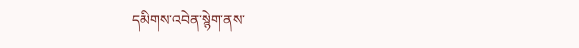དམིགས་འབེན་སྙེག་ནས་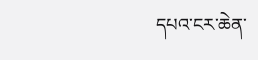དཔའ་ངར་ཆེན་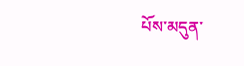པོས་མདུན་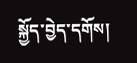སྐྱོད་བྱེད་དགོས།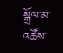སྒྲོལ་མ་འཚོས་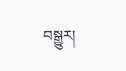བསྒྱུར།